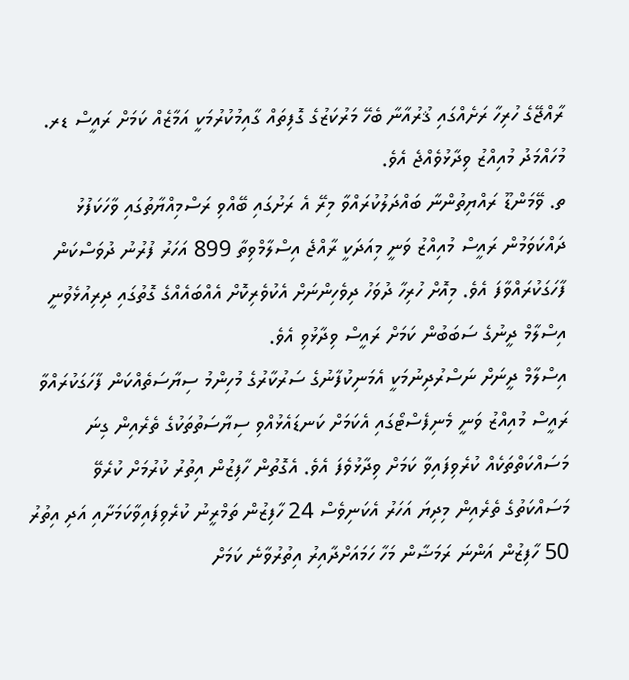ރާއްޖޭގެ ހުރިހާ ރަށެއްގައި ޤުރުއާނާ ބެހޭ މަރުކަޒުގެ ގޮފިތައް ގާއިމުކުރުމަކީ އަމާޒެއް ކަމަށް ރައީސް ޑރ. މުހައްމަދު މުއިއްޒު ވިދާޅުވެއްޖެ އެވެ.
ތ. ވޭމަންޑޫ ރައްޔިތުންނާ ބައްދަލުކުރައްވާ މިރޭ އެ ރަށުގައި ބޭއްވި ރަސްމިއްޔާތުގައި ވާހަކަފުޅު ދައްކަވަމުން ރައީސް މުއިއްޒު ވަނީ މިއަދަކީ ރާއްޖެ އިސްލާމްވިތާ 899 އަހަރު ފުރުނު ދުވަސްކަން ފާހަގަކުރައްވާފަ އެވެ. މިއޮށް ހުރިހާ ދުވަހު ދިވެހިންނަށް އެކުވެރިކޮށް އެއްބައެއްގެ ގޮތުގައި ދިރިއުޅެވުނީ އިސްލާމް ދީނުގެ ސަބަބުން ކަމަށް ރައީސް ވިދާޅުވި އެވެ.
އިސްލާމް ދީނަށް ނަސްރުދިނުމަކީ އެމަނިކުފާނުގެ ސަރުކާރުގެ މުހިންމު ސިޔާސަތެއްކަން ފާހަގަކުރައްވާ ރައީސް މުއިއްޒު ވަނީ މެނިފެސްޓޯގައި އެކަމަށް ކަނޑައެޅުއްވި ސިޔާސަތުތަކުގެ ތެރެއިން ގިނަ މަސައްކަތްތަކެއް ކުރެވިފައިވާ ކަމަށް ވިދާޅުވެފަ އެވެ. އެގޮތުން ހާފިޒުން އިތުރު ކުރުމަށް ކުރެވޭ މަސައްކަތުގެ ތެރެއިން މިދިޔަ އަހަރު އެކަނިވެސް 24 ހާފިޒުން ތަމްރީނު ކުރެވިފައިވާކަމަށާއި އަދި އިތުރު 50 ހާފިޒުން އަންނަ ރަމަޟާން މަހާ ހަމައަށްދާއިރު އިތުރުވާނެ ކަމަށް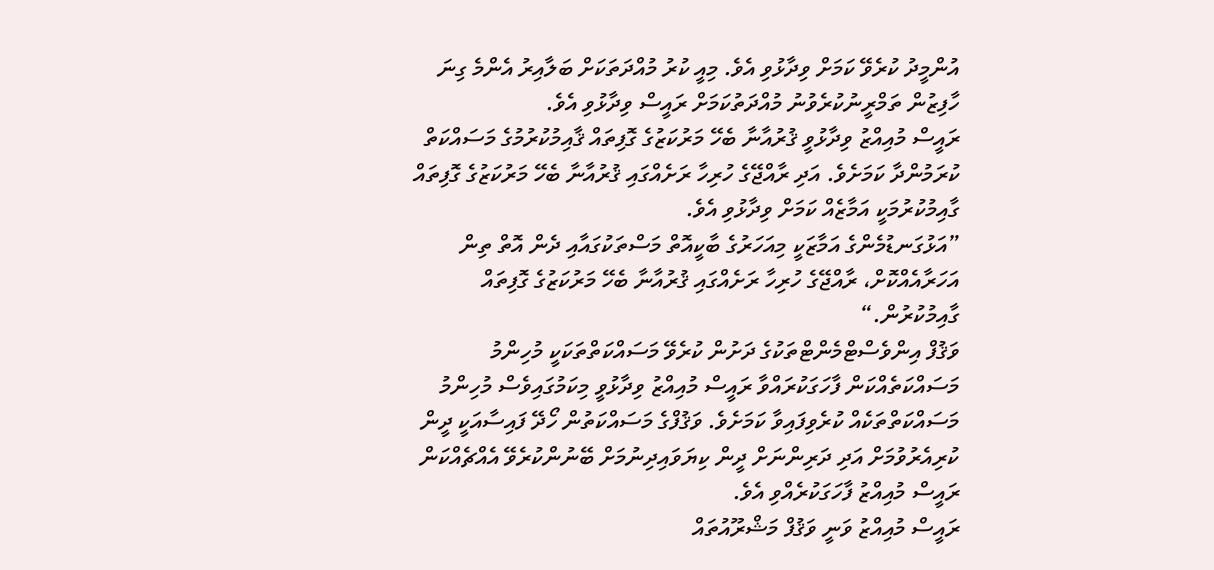އުންމީދު ކުރެވޭ ކަމަށް ވިދާޅުވި އެވެ. މިއީ ކުރު މުއްދަތަކަށް ބަލާއިރު އެންމެ ގިނަ ހާފިޒުން ތަމްރީނުކުރެވުނު މުއްދަތުކަމަށް ރައީސް ވިދާޅުވި އެވެ.
ރައީސް މުއިއްޒު ވިދާޅުވީ ޤުރުއާނާ ބެހޭ މަރުކަޒުގެ ގޮފިތައް ޤާއިމުކުރުމުގެ މަސައްކަތް ކުރަމުންދާ ކަމަށެވެ. އަދި ރާއްޖޭގެ ހުރިހާ ރަށެއްގައި ޤުރުއާނާ ބެހޭ މަރުކަޒުގެ ގޮފިތައް ގާއިމުކުރުމަކީ އަމާޒެއް ކަމަށް ވިދާޅުވި އެވެ.
”އަޅުގަނޑުމެންގެ އަމާޒަކީ މިއަހަރުގެ ބާކީއޮތް މަސްތަކުގައާއި ދެން އޮތް ތިން އަހަރާއެއްކޮށް، ރާއްޖޭގެ ހުރިހާ ރަށެއްގައި ޤުރުއާނާ ބެހޭ މަރުކަޒުގެ ގޮފިތައް ގާއިމުކުރުން.“
ވަޤުފް އިންވެސްޓްމެންޓްތަކުގެ ދަށުން ކުރެވޭ މަސައްކަތްތަކަކީ މުހިންމު މަސައްކަތެއްކަން ފާހަގަކުރައްވާ ރައީސް މުއިއްޒު ވިދާޅުވީ މިކަމުގައިވެސް މުހިންމު މަސައްކަތްތަކެއް ކުރެވިފައިވާ ކަމަށެވެ. ވަޤުފްގެ މަސައްކަތުން ހޯދޭ ފައިސާއަކީ ދީން ކުރިއެރުވުމަށް އަދި ދަރިންނަށް ދީން ކިޔަވައިދިނުމަށް ބޭނުންކުރެވޭ އެއްޗެއްކަން ރައީސް މުއިއްޒު ފާހަގަކުރެއްވި އެވެ.
ރައީސް މުއިއްޒު ވަނީ ވަޤުފް މަޝްރޫއުތައް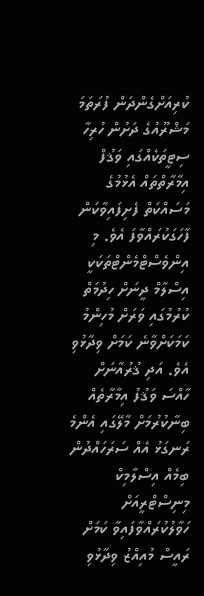ކުރިއަށްގެންދަން ފުރަތަމަ މަޝްރޫއުގެ ދަށުން ހުރިހާ ސިޓީތަކެއްގައި ވަޤުފް އިމާރާތްތައް އެޅުމުގެ މަސައްކަތް ފެށިފައިވާކަން ފާހަގަކުރައްވާފަ އެވެ. މި އިންވެސްޓްމެންޓްތަކަކީ އިސްލާމް ދީނަށް ހިދުމަތް ކުރުމުގައި ވަރަށް މުހިންމު ކަމަކަށްވާނެ ކަމަށް ވިދާޅުވި އެވެ. އަދި ޤުރުއާނަށް ހާއްސަ ވަޤުފު އިމާރާތެއް ބިނާކުރުމަށް މާލޭގައި އެންމެ ރަނގަޅު އެއް ސަރަހައްދުން ބިމެއް އިސްލާމިކް މިނިސްޓްރީއަށް ހަވާލުކުރައްވާފައިވާ ކަމަށް ރައީސް މުއިއްޒު ވިދާޅުވި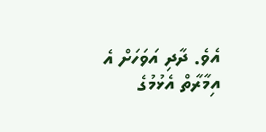އެވެ. ދާދި އަވަހަށް އެ އިމާރާތް އެޅުމުގެ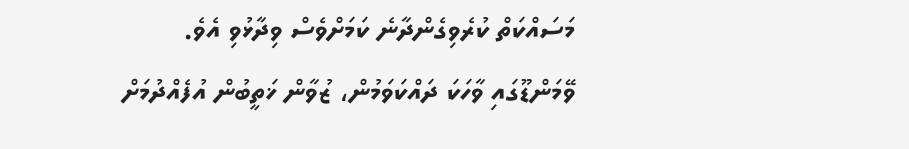މަސައްކަތް ކުރެވިގެންދާނެ ކަމަށްވެސް ވިދާޅުވި އެވެ.
ވޭމަންޑޫގައި ވާހަކަ ދައްކަވަމުން، ޒުވާން ޚަތީބުން އުފެއްދުމަށް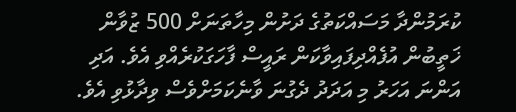ކުރަމުންދާ މަސައްކަތުގެ ދަށުން މިހާތަނަށް 500 ޒުވާން ޚަތީބުން އުފެއްދިފައިވާކަން ރައީސް ފާހަގަކުރެއްވި އެވެ. އަދި އަންނަ އަހަރު މި އަދަދު ދެގުނަ ވާނެކަމަށްވެސް ވިދާޅުވި އެވެ.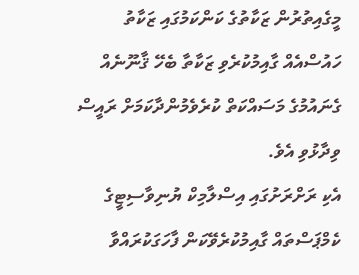މީގެއިތުރުން ޒަކާތުގެ ކަންކަމުގައި ޒަކާތު ހައުސްއެއް ގާއިމުކުރެވި ޒަކާތާ ބެހޭ ޤާނޫނެއް ގެނައުމުގެ މަސައްކަތް ކުރެވެމުންދާކަމަށް ރައީސް ވިދާޅުވި އެވެ.
އެކި ރަށްރަށުގައި އިސްލާމިކް ޔުނިވާސިޓީގެ ކެމްޕަސްތައް ގާއިމުކުރެވޭކަން ފާހަގަކުރައްވާ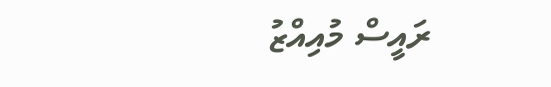ރައީސް މުއިއްޒު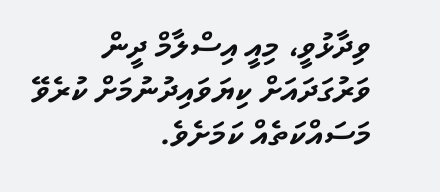ވިދާޅުވީ، މިއީ އިސްލާމް ދީން ވަރުގަދައަށް ކިޔަވައިދުނުމަށް ކުރެވޭ މަސައްކަތެއް ކަމަށެވެ.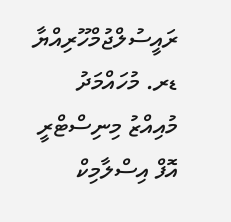ރައީސުލްޖުމްހޫރިއްޔާ ޑރ. މުހައްމަދު މުއިއްޒު މިނިސްޓްރީ އޮފް އިސްލާމިކް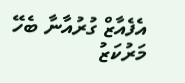އެފެއާޒް ގުރުއާނާ ބެހޭ މަރުކަޒު